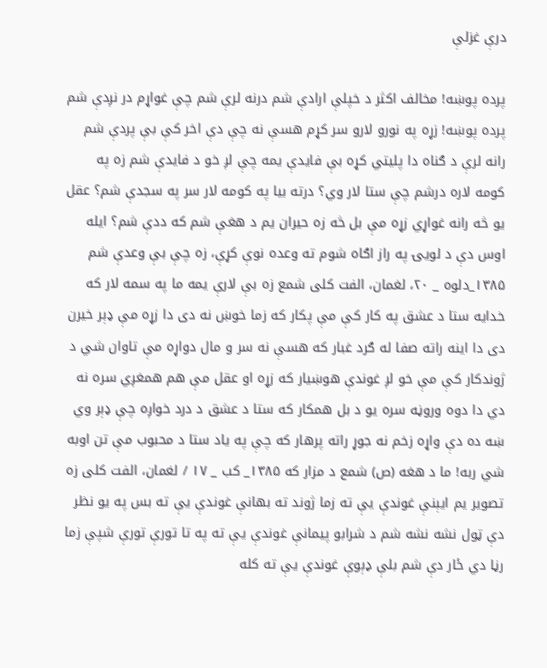درې غزلې

پرده پوښه! مخالف اكثر د خپلې ارادې شم درنه لرې شم چې غواړم در نږدې شم پرده پوښه! زړه په نورو لارو سر كړم هسې نه چې دې اخر كې بې پردې شم رانه لرې د ګناه دا پليتي كړه بې فايدې يمه چې لږ خو د فايدې شم زه په كومه لاره درشم چې ستا لار وي؟ درته بيا په كومه لار سر په سجدې شم؟ عقل يو څه رانه غواړي زړه مې بل څه زه حيران يم د هغې شم كه ددې شم؟ ايله اوس دې د لويۍ په راز اګاه شوم ته وعده نوې كړې، زه چې بې وعدې شم ۱۳۸۵_دلوه _ ۲۰، لغمان، الفت كلى شمع زه بې لارې يمه ما په سمه لار كه خدايه ستا د عشق په كار كې مې پكار كه زما خوښ نه دى دا زړه مې ډېر خيرن دى دا اينه راته صفا له ګرد غبار كه هسې نه سر و مال دواړه مې تاوان شي د ژوندكار كې مې خو لږ غوندې هوښيار كه زړه او عقل مې هم همغږي سره نه دي دا دوه وروڼه سره يو د بل همكار كه ستا د عشق د درد خواږه چې ډېر وي ښه ده دې واړه زخم نه جوړ راته پرهار كه چې په ياد ستا د محبوب مې تن اوبه شي ربه! ما د هغه (ص) شمع د مزار كه ۱۳۸۵_ كب _ ۱۷ / لغمان، الفت كلى زه تصوير يم ايېنې غوندې يې ته زما ژوند ته بهانې غوندې يې ته بس په يو نظر دې ټول نشه نشه شم د شرابو پيمانې غوندې يې ته په تا تورې تورې شپې زما رڼا دي ځار دې شم بلې ډېوې غوندې يې ته كله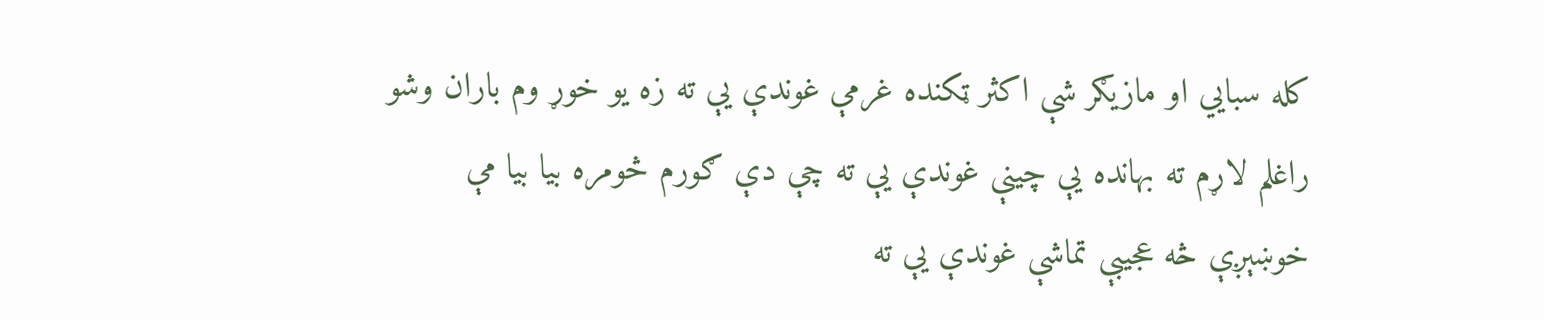كله سبايي او مازيګر شې اكثر ټكنده غرمې غوندې يې ته زه يو خوړ وم باران وشو راغلم لاړم ته بهانده يې چينې غوندې يې ته چې دې ګورم څومره بيا بيا مې خوښېږې څه عجيبې تماشې غوندې يې ته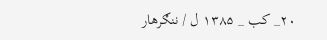۲۰_ كب _ ۱۳۸۵ ل / ننګرهار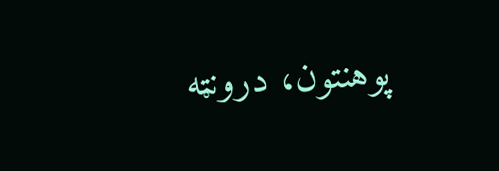پوهنتون، درونټه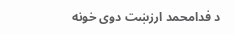د فدامحمد ارزښت دوى خونه